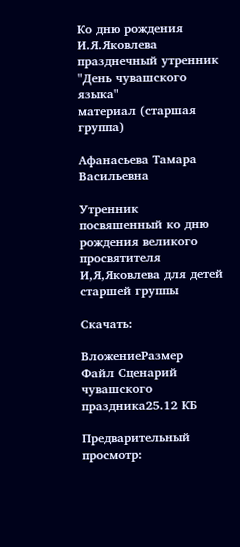Ко дню рождения И.Я.Яковлева празднечный утренник "День чувашского языка"
материал (старшая группа)

Афанасьева Тамара Васильевна

Утренник посвяшенный ко дню рождения великого просвятителя И,Я,Яковлева для детей старшей группы

Скачать:

ВложениеРазмер
Файл Сценарий чувашского праздника25.12 КБ

Предварительный просмотр: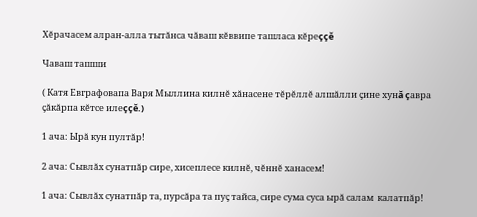Хĕрачасем алран-алла тытăнса чăваш кĕввипе ташласа кĕреççĕ

Чаваш ташши

( Катя Евграфовапа Варя Мыллина килнĕ хăнасене тĕрĕллĕ алшăлли çине хунă çавра çăкăрпа кĕтсе илеççĕ.)

1 ача: Ырă кун пултăр!

2 ача: Сывлăх сунатпăр сире, хисеплесе килнĕ, чĕннĕ ханасем!

1 ача: Сывлăх сунатпăр та, пурсăра та пуç тайса, сире сума суса ырă салам  калатпăр!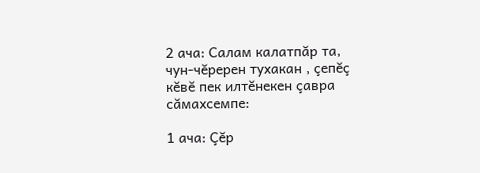2 ача: Салам калатпăр та, чун-чĕререн тухакан , çепĕç кĕвĕ пек илтĕнекен çавра сăмахсемпе:

1 ача: Çĕр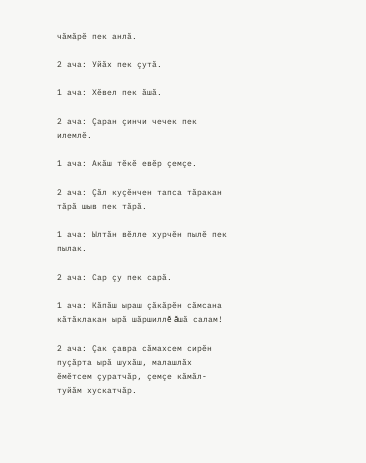чăмăрĕ пек анлă.

2 ача: Уйăх пек çутă.

1 ача: Хĕвел пек ăшă.

2 ача: Çаран çинчи чечек пек илемлĕ.

1 ача: Акăш тĕкĕ евĕр çемçе.

2 ача: Çăл куçĕнчен тапса тăракан тăрă шыв пек тăрă.

1 ача: Ылтăн вĕлле хурчĕн пылĕ пек пылак.

2 ача: Сар çу пек сарă.

1 ача: Кăпăш ыраш çăкăрĕн сăмсана кăтăклакан ырă шăршиллĕ ăшă салам!

2 ача: Çак çавра сăмахсем сирĕн пуçăрта ырă шухăш, малашлăх ĕмĕтсем çуратчăр, çемçе кăмăл-туйăм хускатчăр.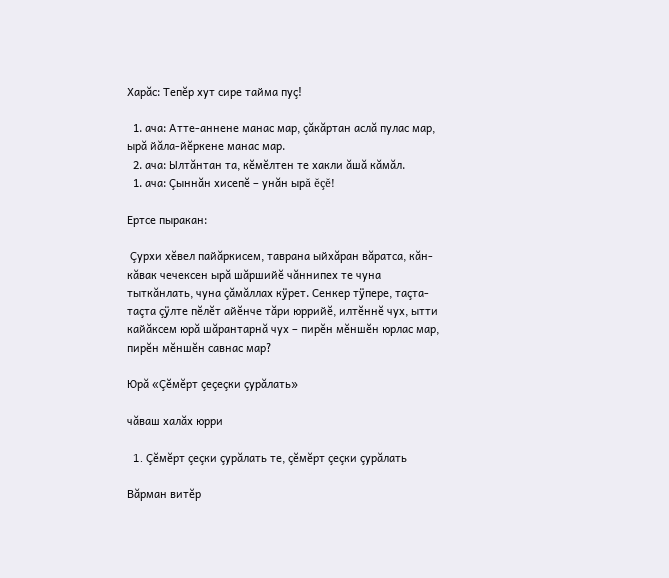Харăс: Тепĕр хут сире тайма пуç!

  1. ача: Атте-аннене манас мар, çăкăртан аслă пулас мар, ырă йăла-йĕркене манас мар.
  2. ача: Ылтăнтан та, кĕмĕлтен те хакли ăшă кăмăл.
  1. ача: Çыннăн хисепĕ – унăн ырă ĕçĕ!

Ертсе пыракан:

 Çурхи хĕвел пайăркисем, таврана ыйхăран вăратса, кăн-кăвак чечексен ырă шăршийĕ чăннипех те чуна тыткăнлать, чуна çăмăллах кÿрет. Сенкер тÿпере, таçта-таçта çÿлте пĕлĕт айĕнче тăри юррийĕ, илтĕннĕ чух, ытти кайăксем юрă шăрантарнă чух – пирĕн мĕншĕн юрлас мар, пирĕн мĕншĕн савнас мар?

Юрă «Çĕмĕрт çеçеçки çурăлать»

чăваш халăх юрри

  1. Çĕмĕрт çеçки çурăлать те, çĕмĕрт çеçки çурăлать

Вăрман витĕр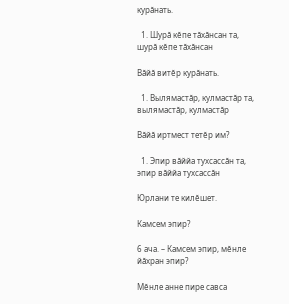курăнать.

  1. Шурă кĕпе тăхăнсан та, шурă кĕпе тăхăнсан

Вăйă витĕр курăнать.

  1. Вылямастăр, кулмастăр та, вылямастăр, кулмастăр

Вăйă иртмест тетĕр им?

  1. Эпир вăййа тухсассăн та, эпир вăййа тухсассăн

Юрлани те килĕшет.

Камсем эпир?

6 ача. – Камсем эпир, мĕнле йăхран эпир?

Мĕнле анне пире савса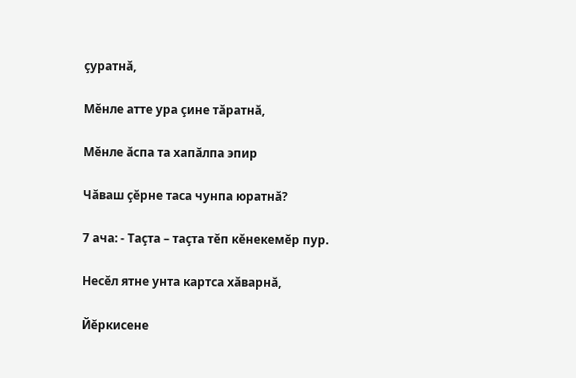çуратнă,

Мĕнле атте ура çине тăратнă,

Мĕнле ăспа та хапăлпа эпир

Чăваш çĕрне таса чунпа юратнă?

7 ача: - Таçта – таçта тĕп кĕнекемĕр пур.

Несĕл ятне унта картса хăварнă,

Йĕркисене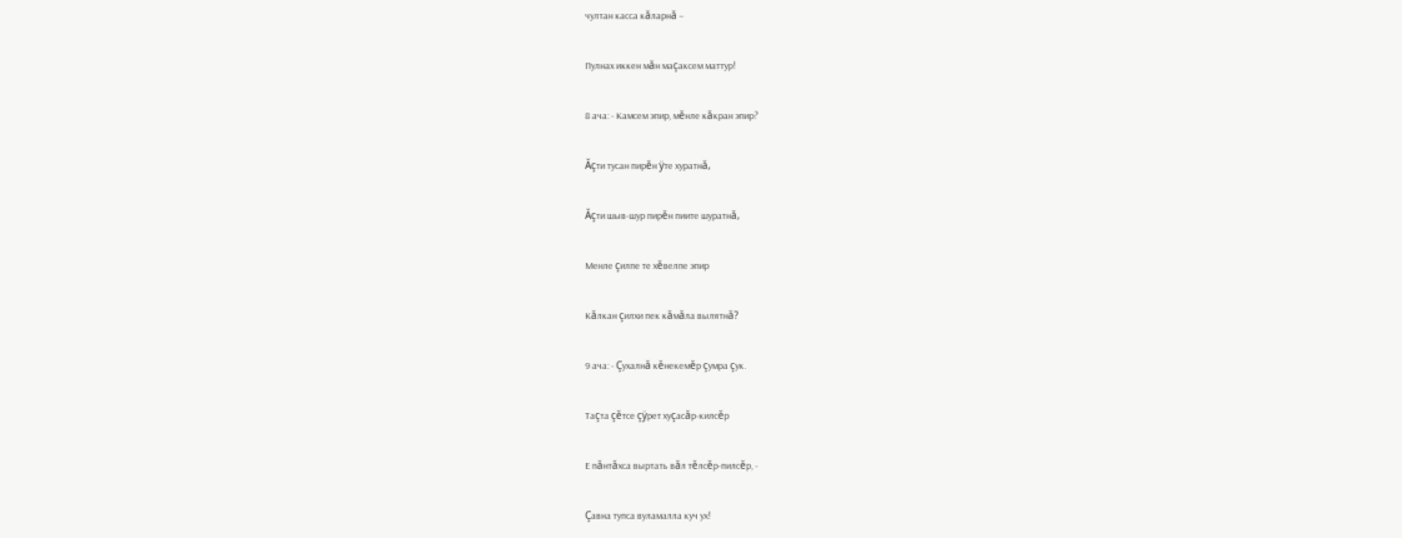чултан касса кăларнă –

Пулнах иккен мăн маçаксем маттур!

8 ача: - Камсем эпир, мĕнле кăкран эпир?

Ăçти тусан пирĕн ÿте хуратнă,

Ăçти шыв-шур пирĕн пиите шуратнă,

Менле çилпе те хĕвелпе эпир

Кăлкан çилхи пек кăмăла вылятнă?

9 ача: - Çухалнă кĕнекемĕр çумра çук.

Таçта çĕтсе çÿрет хуçасăр-килсĕр

Е пăнтăхса выртать вăл тĕлсĕр-пилсĕр, -

Çавна тупса вуламалла куч ух!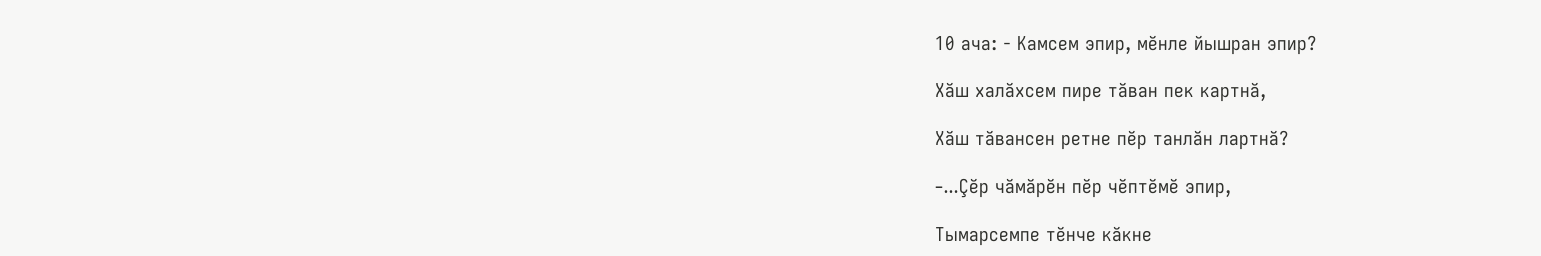10 ача: - Камсем эпир, мĕнле йышран эпир?

Хăш халăхсем пире тăван пек картнă,

Хăш тăвансен ретне пĕр танлăн лартнă?

-…Çĕр чăмăрĕн пĕр чĕптĕмĕ эпир,

Тымарсемпе тĕнче кăкне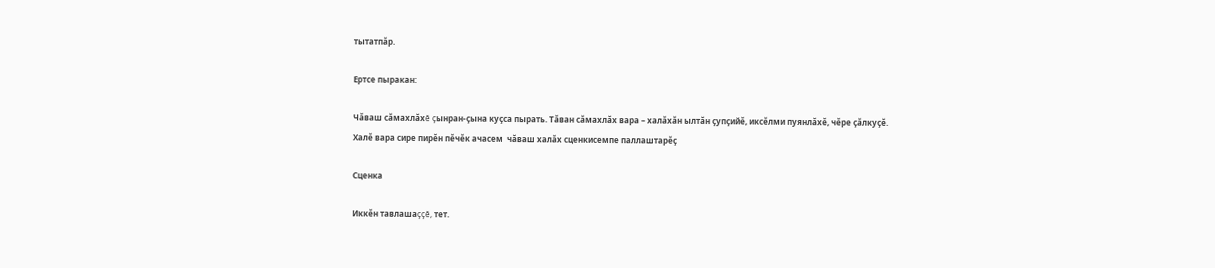тытатпăр.

Ертсе пыракан:

Чăваш сăмахлăхĕ çынран-çына куçса пырать. Тăван сăмахлăх вара – халăхăн ылтăн çупçийĕ, иксĕлми пуянлăхĕ, чĕре çăлкуçĕ. Халĕ вара сире пирĕн пĕчĕк ачасем  чăваш халăх сценкисемпе паллаштарĕç

Сценка

Иккĕн тавлашаççĕ, тет.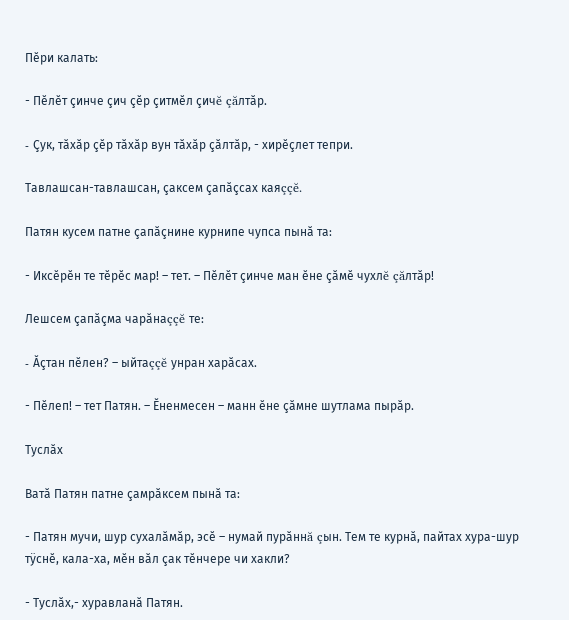Пĕри калать:

- Пĕлĕт çинче çич çĕр çитмĕл çичĕ çăлтăр.

- Çук, тăхăр çĕр тăхăр вун тăхăр çăлтăр, - хирĕçлет тепри.

Тавлашсан-тавлашсан, çаксем çапăçсах каяççĕ.

Патян кусем патне çапăçнине курнипе чупса пынă та:

- Иксĕрĕн те тĕрĕс мар! – тет. – Пĕлĕт çинче ман ĕне çăмĕ чухлĕ çăлтăр!

Лешсем çапăçма чарăнаççĕ те:

- Ăçтан пĕлен? – ыйтаççĕ унран харăсах.

- Пĕлеп! – тет Патян. – Ĕненмесен – манн ĕне çăмне шутлама пырăр.

Туслăх

Ватă Патян патне çамрăксем пынă та:

- Патян мучи, шур сухалăмăр, эсĕ – нумай пурăннă çын. Тем те курнă, пайтах хура-шур тÿснĕ, кала-ха, мĕн вăл çак тĕнчере чи хакли?

- Туслăх,- хуравланă Патян.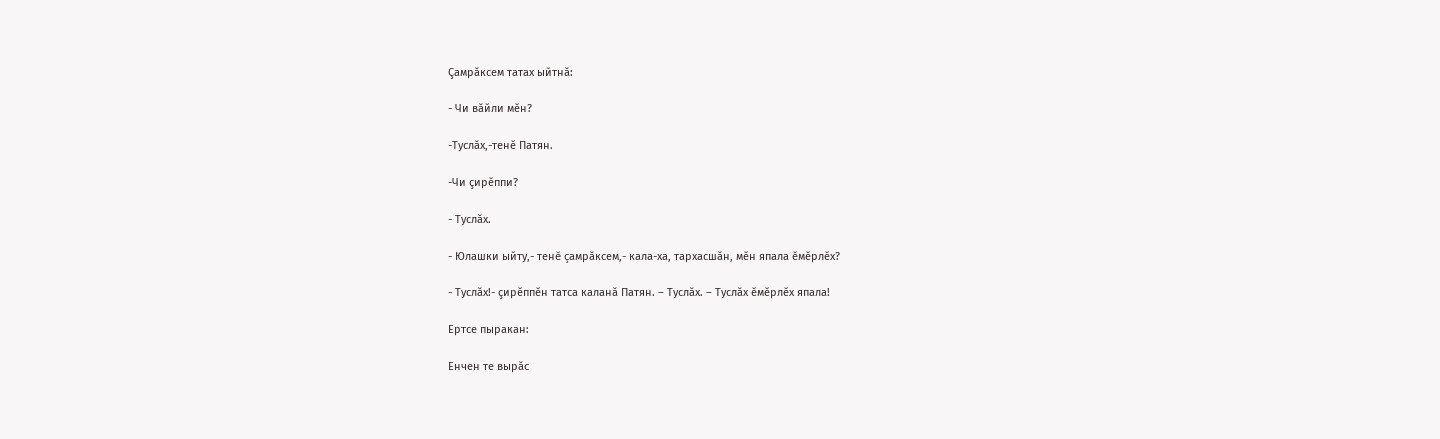Çамрăксем татах ыйтнă:

- Чи вăйли мĕн?

-Туслăх,-тенĕ Патян.

-Чи çирĕппи?

- Туслăх.

- Юлашки ыйту,- тенĕ çамрăксем,- кала-ха, тархасшăн, мĕн япала ĕмĕрлĕх?

- Туслăх!- çирĕппĕн татса каланă Патян. – Туслăх. – Туслăх ĕмĕрлĕх япала!

Ертсе пыракан:

Енчен те вырăс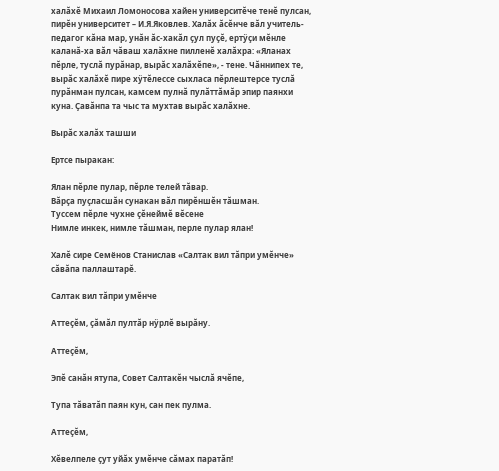халăхĕ Михаил Ломоносова хайен университĕче тенĕ пулсан, пирĕн университет – И.Я.Яковлев. Халăх ăсĕнче вăл учитель-педагог кăна мар, унăн ăс-хакăл çул пуçĕ, ертÿçи мĕнле каланă-ха вăл чăваш халăхне пилленĕ халăхра: «Яланах пĕрле, туслă пурăнар, вырăс халăхĕпе», - тене. Чăннипех те, вырăс халăхĕ пире хÿтĕлессе сыхласа пĕрлештерсе туслă пурăнман пулсан, камсем пулнă пулăттăмăр эпир паянхи куна. Çавăнпа та чыс та мухтав вырăс халăхне.

Вырăс халăх ташши

Ертсе пыракан:

Ялан пĕрле пулар, пĕрле телей тăвар.
Вăрçа пуçласшăн сунакан вăл пирĕншĕн тăшман.
Туссем пĕрле чухне çĕнеймĕ вĕсене
Нимле инкек, нимле тăшман, перле пулар ялан!

Халĕ сире Семёнов Станислав «Салтак вил тăпри умĕнче» сăвăпа паллаштарĕ.

Салтак вил тăпри умĕнче

Аттеçĕм, çăмăл пултăр нÿрлĕ вырăну.

Аттеçĕм,

Эпĕ санăн ятупа, Совет Салтакĕн чыслă ячĕпе,

Тупа тăватăп паян кун, сан пек пулма.

Аттеçĕм,

Хĕвелпеле çут уйăх умĕнче сăмах паратăп!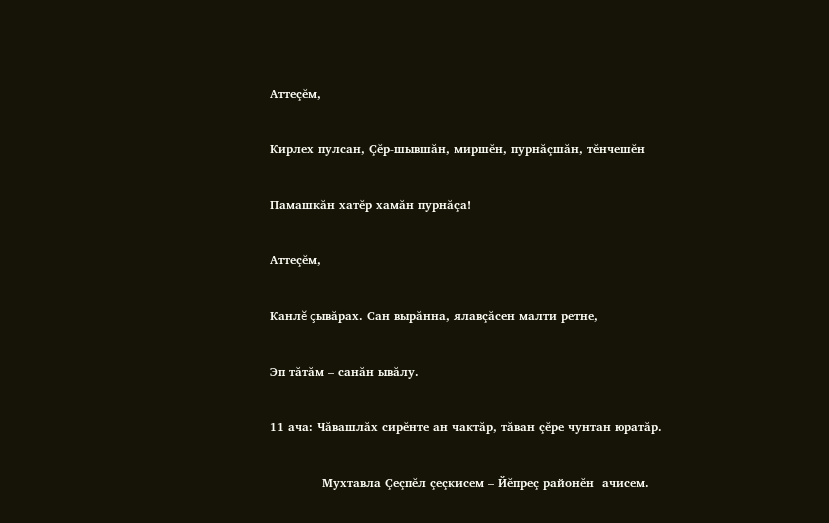Аттеçĕм,

Кирлех пулсан, Çĕр-шывшăн, миршĕн, пурнăçшăн, тĕнчешĕн

Памашкăн хатĕр хамăн пурнăçа!

Аттеçĕм,

Канлĕ çывăрах. Сан вырăнна, ялавçăсен малти ретне,

Эп тăтăм – санăн ывăлу.

11 ача: Чăвашлăх сирĕнте ан чактăр, тăван çĕре чунтан юратăр.

             Мухтавла Çеçпĕл çеçкисем – Йĕпреç районĕн  ачисем.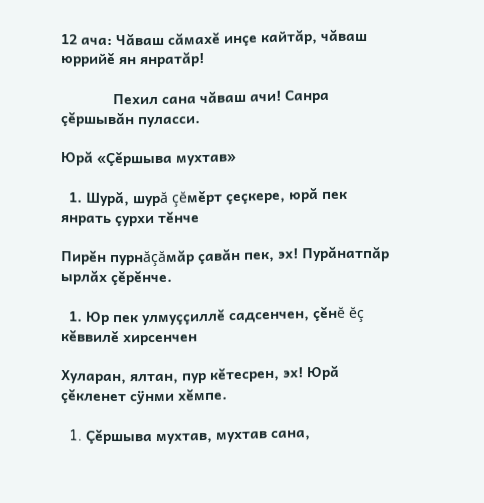12 ача: Чăваш сăмахĕ инçе кайтăр, чăваш юррийĕ ян янратăр!

             Пехил сана чăваш ачи! Санра çĕршывăн пуласси.

Юрă «Çĕршыва мухтав»

  1. Шурă, шурă çĕмĕрт çеçкере, юрă пек янрать çурхи тĕнче

Пирĕн пурнăçăмăр çавăн пек, эх! Пурăнатпăр ырлăх çĕрĕнче.

  1. Юр пек улмуççиллĕ садсенчен, çĕнĕ ĕç кĕввилĕ хирсенчен

Хуларан, ялтан, пур кĕтесрен, эх! Юрă çĕкленет сÿнми хĕмпе.

  1. Çĕршыва мухтав, мухтав сана,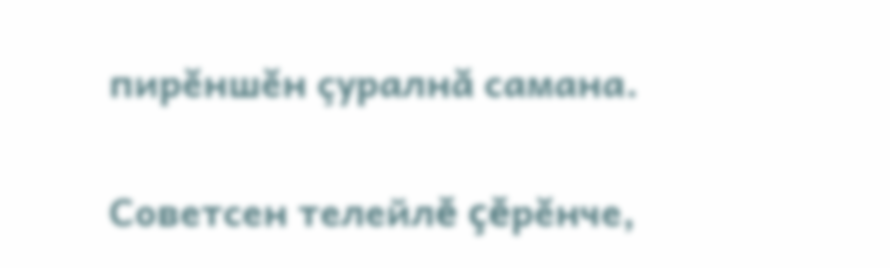пирĕншĕн çуралнă самана.

Советсен телейлĕ çĕрĕнче,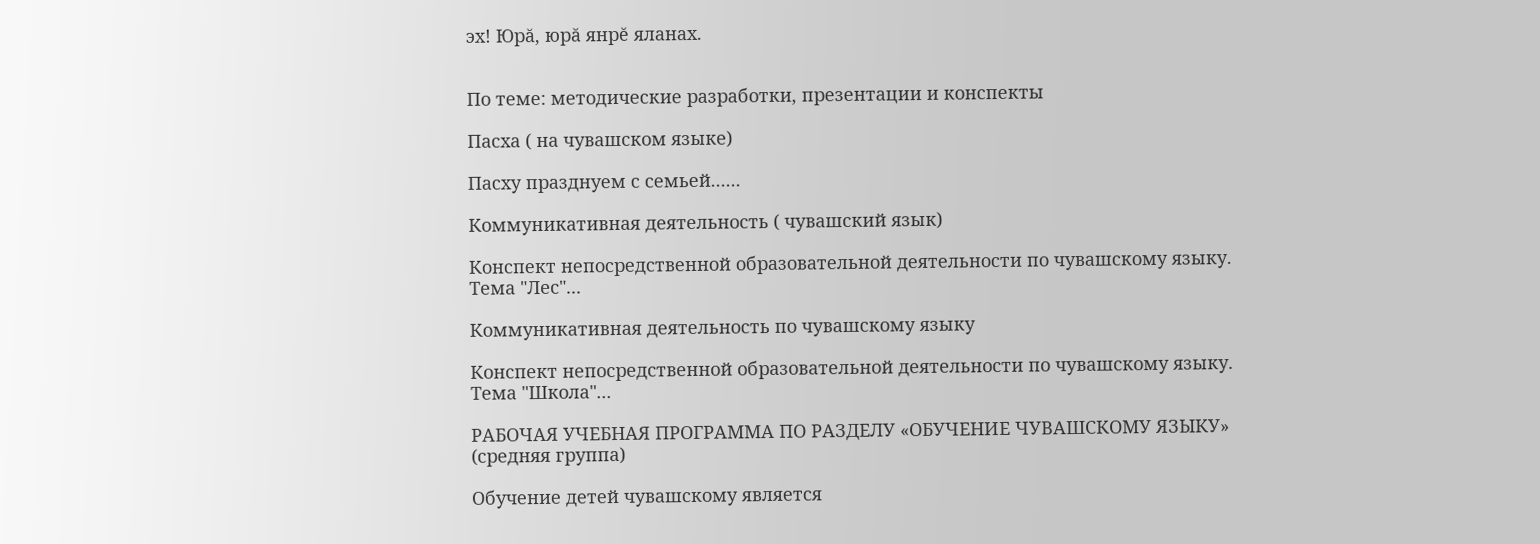эх! Юрă, юрă янрĕ яланах.


По теме: методические разработки, презентации и конспекты

Пасха ( на чувашском языке)

Пасху празднуем с семьей......

Коммуникативная деятельность ( чувашский язык)

Конспект непосредственной образовательной деятельности по чувашскому языку. Тема "Лес"...

Коммуникативная деятельность по чувашскому языку

Конспект непосредственной образовательной деятельности по чувашскому языку. Тема "Школа"...

РАБОЧАЯ УЧЕБНАЯ ПРОГРАММА ПО РАЗДЕЛУ «ОБУЧЕНИЕ ЧУВАШСКОМУ ЯЗЫКУ» (средняя группа)

Обучение детей чувашскому является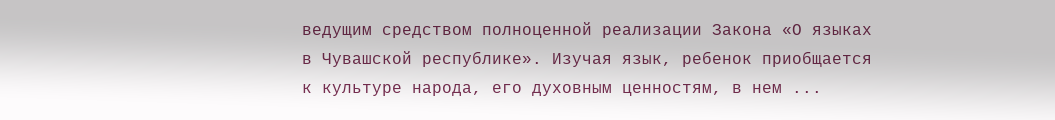ведущим средством полноценной реализации Закона «О языках в Чувашской республике». Изучая язык, ребенок приобщается к культуре народа, его духовным ценностям, в нем ...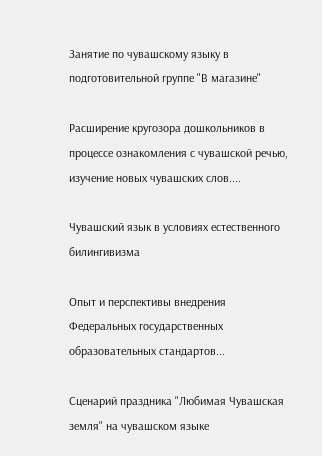Занятие по чувашскому языку в подготовительной группе "В магазине"

Расширение кругозора дошкольников в процессе ознакомления с чувашской речью, изучение новых чувашских слов....

Чувашский язык в условиях естественного билингивизма

Опыт и перспективы внедрения Федеральных государственных образовательных стандартов...

Сценарий праздника "Любимая Чувашская земля" на чувашском языке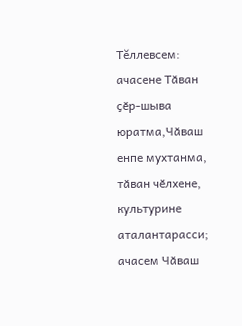Тĕллевсем: ачасене Тӑван ҫӗр-шыва юратма,Чӑваш енпе мухтанма, тӑван чӗлхене, культурине аталантарасси; ачасем Чӑваш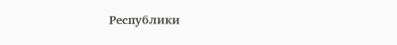Республики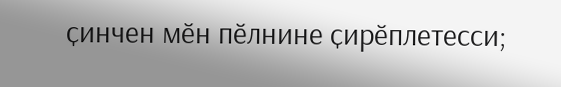ҫинчен мӗн пӗлнине ҫирӗплетесси;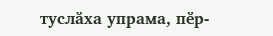туслӑха упрама, пӗр-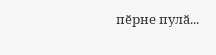пӗрне пулӑ...